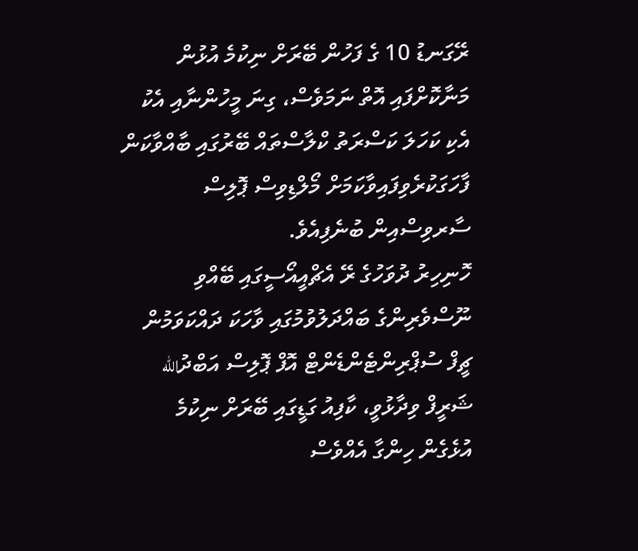ރޭގަނޑު 10 ގެ ފަހުން ބޭރަށް ނިކުމެ އުޅުން މަނާކޮށްފައި އޮތް ނަމަވެސް، ގިނަ މީހުންނާއި އެކު އެކި ކަހަލަ ކަސްރަތު ކްލާސްތައް ބޭރުގައި ބާއްވާކަން ފާހަގަކުރެވިފައިވާކަމަށް މޯލްޑިވިސް ޕޮލިސް ސާރވިސްއިން ބުނެފިއެވެ.
ހޮނިހިރު ދުވަހުގެ ރޭ އެޗްއީއޯސީގައި ބޭއްވި ނޫސްވެރިންގެ ބައްދަލުވުމުގައި ވާހަކަ ދައްކަވަމުން ޗީފް ސުޕްރިންޓެންޑެންޓް އޮފް ޕޮލިސް އަބްދުالله ޝަރީފް ވިދާޅުވީ، ކާފިއު ގަޑީގައި ބޭރަށް ނިކުމެ އުޅެގެން ހިންގާ އެއްވެސް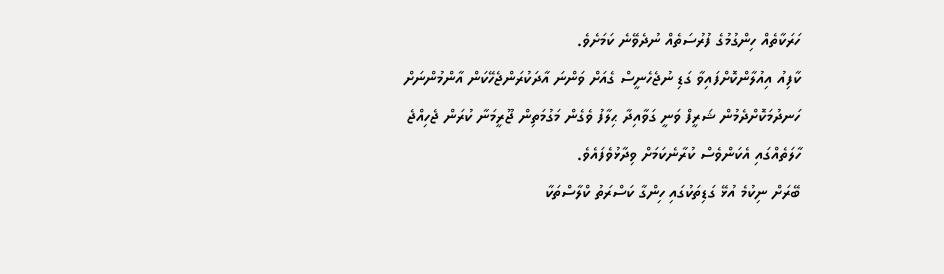ހަރަކާތެއް ހިންގުމުގެ ފުރުސަތެއް ނުދެވޭނެ ކަމަށެވެ.
ކާފިއު އިއުލާންކޮށްފައިވާ ގަޑި ނުޖެހެނީސް ގެއަށް ވަންނަ އާދަކުރަންޖެހޭކަން އާންމުންނަށް ހަނދުމަކޮށްދެމުން ޝަރީފް ވަނީ ގަވާއިދާ ޙިލާފު ވެގެން މަގުމަތިން ޖޫރީމަނާ ކުރަން ޖެހިއްޖެ ހާލަތެއްގައި އެކަންވެސް ކުރާނެކަމަށް ވިދާޅުވެފައެވެ.
ބޭރަށް ނިކުމެ އުޅޭ ގަޑިތަކުގައި ހިންގާ ކަސްރަތު ކްލާސްތަކާ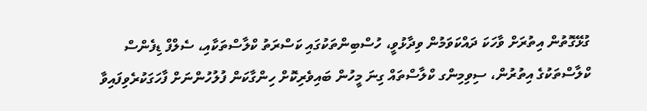ގުޅޭގޮތުން އިތުރަށް ވާހަކަ ދައްކަވަމުން ވިދާޅުވީ، ހުސްބިންތަކުގައި ކަސްރަތު ކްލާސްތަކާއި، ސެލްފް ޑިފެންސް ކްލާސްތަކުގެ އިތުރުން، ސިވިމިންގ ކްލާސްތައް ގިނަ މީހުން ބައިވެރިކޮށް ހިންގާކަން ފުލުހުންނަށް ފާހަގަކުރެވިފައިވާ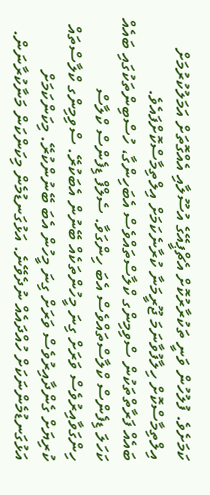ކަމަށެވެ. ފުލުހުން ވަނީ ތަކުރާރުކޮށް އެޗްޕީއޭގެ އުސޫލާއި އެއްގޮތަށް އަމަލުކުރުމަށް އިލްތިމާސްކޮށް ހިލާފުވާނަމަ ޖޫރީމަނާ ކުރާނެކަމަށް އިލްތިމާސްކޮށްފައެވެ.
ބައެއް ފަރާތްތަކުން ސްވިމިންގ ކްލާސްތައްވެސް އެބަހިންގާ، ހުސްބިންތަކުގައި ބައެއް ކަހަލަ ޑިފެންސް ކްލާސްތައްވެސް އެބަ ހިންގަވާ. ސެލްފް ޑިފެންސް ކްލާސް ހިންގަވާއިރުވެސް ވަރަށް ގިނަ މީހުންތަކެއް ބޭނުން އެބަކުރޭ. ސްވިމިންގ ކްލާސްތައް ކުރިޔަށް ގެންދާއިރުވެސް ވަރަށް ގިނަ މީހުން އެބަ ބޭނުންކުރޭ. މިކަންކަމަށް އަޅުގަނޑުމެންނަކަށް ހުއްދައެއް ނުދެވޭނެ. އަޅުގަނޑުމެން މިކަންކަން މަނާކުރާނަން.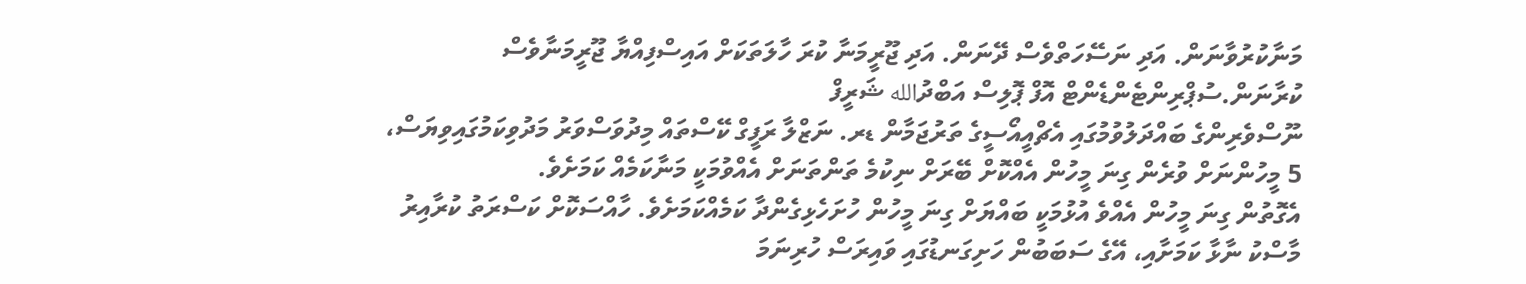މަނާކުރުވާނަން. އަދި ނަސޭހަތްވެސް ދޭނަން. އަދި ޖޫރީމަނާ ކުރަ ހާލަތަކަށް އައިސްފިއްޔާ ޖޫރީމަނާވެސް ކުރާނަން.ސުޕްރިންޓެންޑެންޓް އޮފް ޕޮލިސް އަބްދުالله ޝަރީފް
ނޫސްވެރިންގެ ބައްދަލުވުމުގައި އެޗްއީއޯސީގެ ތަރުޖަމާން ޑރ. ނަޒްލާ ރަފީގް ކޭސްތައް މިދުވަސްވަރު މަދުވިކަމުގައިވިޔަސް، 5 މީހުންނަށް ވުރެން ގިނަ މީހުން އެއްކޮށް ބޭރަށް ނިކުމެ ތަންތަނަށް އެއްވުމަކީ މަނާކަމެއް ކަމަށެވެ.
އެގޮތުން ގިނަ މީހުން އެއްވެ އުޅުމަކީ ބައްޔަށް ގިނަ މީހުން ހުށަހެޅިގެންދާ ކަމެއްކަމަށެވެ. ހާއްސަކޮށް ކަސްރަތު ކުރާއިރު މާސްކު ނާޅާ ކަމަށާއި، އޭގެ ސަބަބުން ހަށިގަނޑުގައި ވައިރަސް ހުރިނަމަ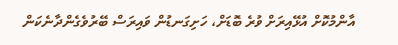އާންމުކޮށް އުޅޭއިރަށް ވުރެ ބޮޑަށް، ހަށިގަނޑުން ވައިރަސް ބޭރުވެގެންދާނެކަން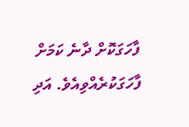ފާހަގަކޮށް ދާނެ ކަމަށް ފާހަގަކުރެއްވިއެވެ. އަދި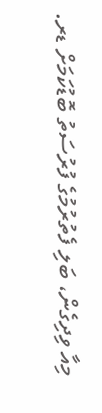މިއާ ވިދިގެން، ބަލި ފެތުރުމުގެ ފުރުސަތު ބޮޑުކަމަށް ޑރ.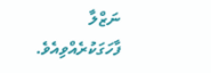ނަޒްލާ ފާހަގަކުރެއްވިއެވެ.